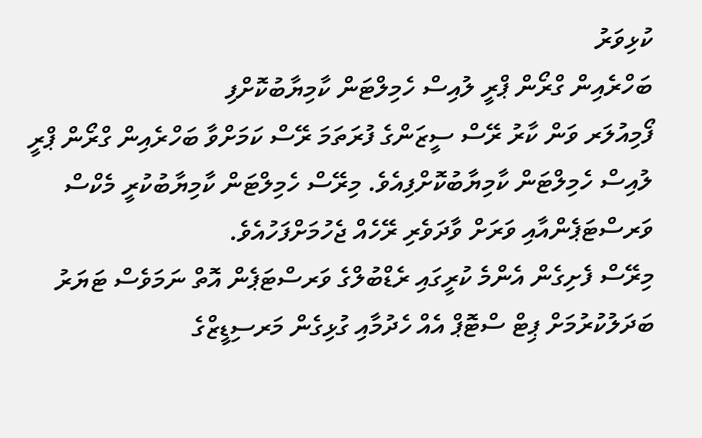ކުޅިވަރު
ބަހްރެއިން ގްރޯން ޕްރީ ލުއިސް ހެމިލްޓަން ކާމިޔާބުކޮށްފި
ފޯމިއުލަރ ވަން ކާރު ރޭސް ސީޒަންގެ ފުރަތަމަ ރޭސް ކަމަށްވާ ބަހްރެއިން ގްރޯން ޕްރީ ލުއިސް ހެމިލްޓަން ކާމިޔާބުކޮށްފިއެވެ. މިރޭސް ހެމިލްޓަން ކާމިޔާބުކުރީ މެކްސް ވަރސްޓަޕެންއާއި ވަރަށް ވާދަވެރި ރޭހެއް ޖެހުމަށްފަހުއެވެ.
މިރޭސް ފެށިގެން އެންމެ ކުރީގައި ރެޑްބުލްގެ ވަރސްޓަޕެން އޮތް ނަމަވެސް ޓަޔަރު ބަދަލުކުރުމަށް ޕިޓް ސްޓޮޕް އެއް ހެދުމާއި ގުޅިގެން މަރސިޑީޒްގެ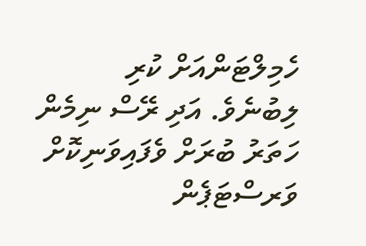ހެމިލްޓަންއަށް ކުރި ލިބުނެވެ. އަދި ރޭސް ނިމެން ހަތަރު ބުރަށް ވެފައިވަނިކޮށް ވަރސްޓަޕެން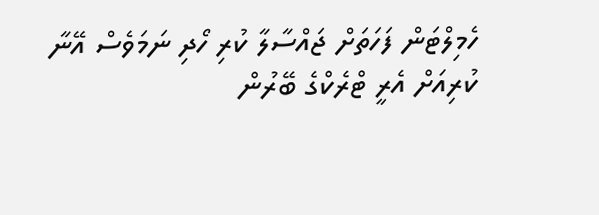ހެމިލްޓަން ފަހަތަށް ޖައްސާލާ ކުރި ހޯދި ނަމަވެސް އޭނާ ކުރިއަށް އެރީ ޓްރެކްގެ ބޭރުން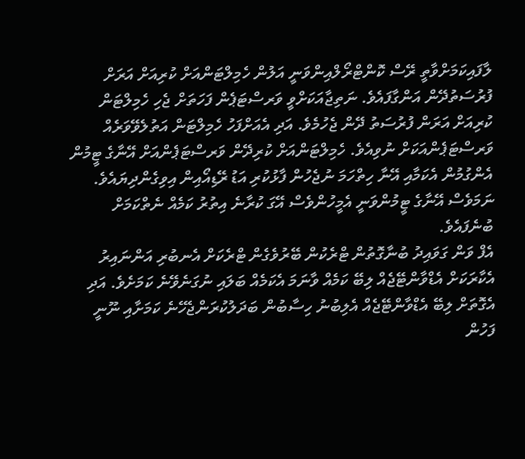ލާފައިކަމަށްވާތީ ރޭސް ކޮންޓްރޯލްއިންވަނީ އަލުން ހެމިލްޓަންއަށް ކުރިއަށް އަރަށް ފުރުސަތުދޭން އަންގާފައެވެ. ނަތިޖާއަކަށްވީ ވަރސްޓަޕެން ފަހަތަށް ޖެހި ހެމިލްޓަން ކުރިއަށް އަރަން ފުރުސަތު ދޭން ޖެހުމެވެ. އަދި އެއަށްފަހު ހެމިލްޓަން އަތުލެވޭވަރެއް ވަރސްޓަޕެންއަކަށް ނުވިއެވެ. ހެމިލްޓަންއަށް ކުރިދޭން ވަރސްޓަޕެންއަށް އޭނާގެ ޓީމުން އެންގުމުން އެކަމާއި އޭނާ ހިތްހަމަ ނުޖެހުން ފާޅުކުރި އަޑު ރޭޑިއޯއިން އިވިގެންދިޔައެވެ. ނަމަވެސް އޭނާގެ ޓީމުންވަނީ އެމީހުންވެސް އޭގަ ކުރާނެ އިތުރު ކަމެއް ނެތްކަމަށް ބުނެފައެވެ.
އެފް ވަން ގަވައިދު ބުނާގޮތުން ޓްރެކުން ބޭރުވެގެން ޓްރެކަށް އެނބުރި އަންނައިރު އެކާރަކަށް އެޑްވާންޓޭޖެއް ލިބޭ ކަމެއް ވާނަމަ އެކަމެއް ބަލައި ނުގަނެވޭނެ ކަމަށެވެ. އަދި އެގޮތަށް ލިބޭ އެޑްވާންޓޭޖެއް އެލިބުނު ހިސާބުން ބަދަލުކުރަންޖެހޭނެ ކަމަށާއި ނޫނީ ފަހުން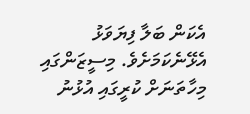އެކަން ބަލާ ފިޔަވަޅު އެޅޭނެކަމަށެވެ. މިސީޒަންގައި މިހާތަނަށް ކުރީގައި އުޅުނު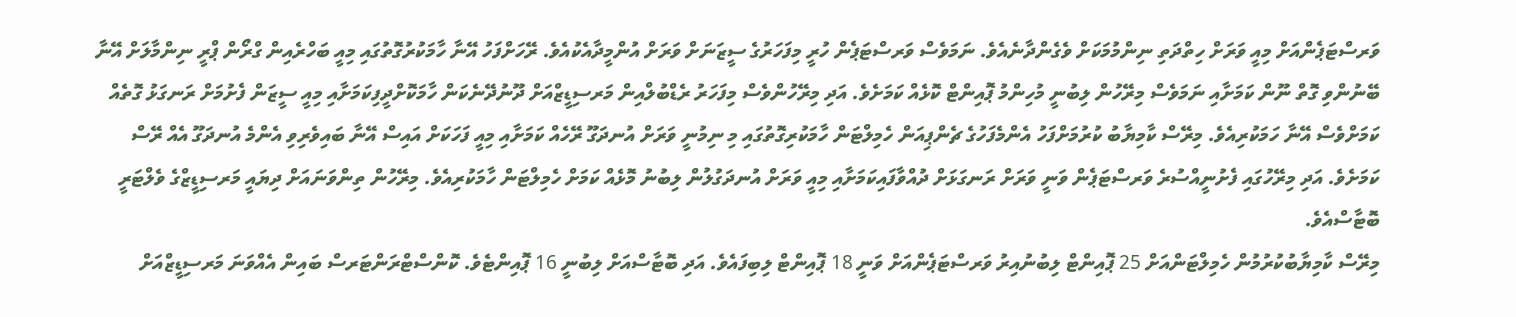ވަރސްޓަޕެންއަށް މިއީ ވަރަށް ހިތްދަތި ނިންމުމަކަށް ވެގެންދާނެއެވެ. ނަމަވެސް ވަރސްޓަޕެން ހުރީ މިފަހަރުގެ ސީޒަނަށް ވަރަށް އުންމީދާއެކުއެވެ. ރޭހަށްފަހު އޭނާ ހާމަކުރުގޮތުގައި މިއީ ބަހްރެއިން ގްރޯން ޕްރީ ނިންމާލަށް އޭނާ ބޭނުންވި ގޮތް ނޫން ކަމަށާއި ނަމަވެސް މިރޭހުން ލިބުނީ މުހިންމު ޕޮއިންޓް ކޮޅެއް ކަމަށެވެ. އަދި މިރޭހުންވެސް މިފަހަރު ރެޑްބުލްއިން މަރސިޑީޒްއަށް ދޫނުދޭނެކަން ހާމަކޮށްދީފިކަމަށާއި މިއީ ސީޒަން ފެށުމަށް ރަނގަޅު ގޮތެއް ކަމަށްވެސް އޭނާ ހަމަކުރިއެވެ. މިރޭސް ކާމިޔާބު ކުރުމަށްފަހު އެންމެފަހުގެ ޗެންޕިއަން ހެމިލްޓަން ހާމަކުރިގޮތުގައި މި ނިމުނީ ވަރަށް އުނދަގޫ ރޭހެއް ކަމަށާއި މިއީ ފަހަކަށް އައިސް އޭނާ ބައިވެރިވި އެންމެ އުނދަގޫ އެއް ރޭސް ކަމަށެވެ. އަދި މިރޭހުގައި ފެށުނީއްސުރެ ވަރސްޓަޕެން ވަނީ ވަރަށް ރަނގަޅަށް ދުއްވާފައިކަމަށާއި މިއީ ވަރަށް އުނދަގުލުން ލިބުނު މޮޅެއް ކަމަށް ހެމިލްޓަން ހާމަކުރިއެވެ. މިރޭހުން ތިންވަނައަށް ދިޔައީ މަރސިޑީޒްގެ ވެލްޓަރީ ބޮޓާސްއެވެ.
މިރޭސް ކާމިޔާބުކުރުމުން ހެމިލްޓަންއަށް 25 ޕޮއިންޓް ލިބުނުއިރު ވަރސްޓަޕެންއަށް ވަނީ 18 ޕޮއިންޓް ލިބިފައެވެ. އަދި ބޮޓާސްއަށް ލިބުނީ 16 ޕޮއިންޓެވެ. ކޮންސްޓްރަންޓަރސް ބައިން އެއްވަނަ މަރސިޑީޒްއަށް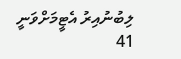ލިބުނުއިރު އެޓީމަށްވަނީ 41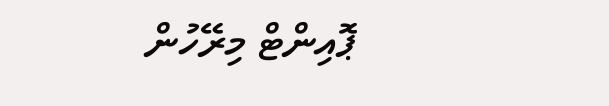ޕޮއިންޓް މިރޭހުން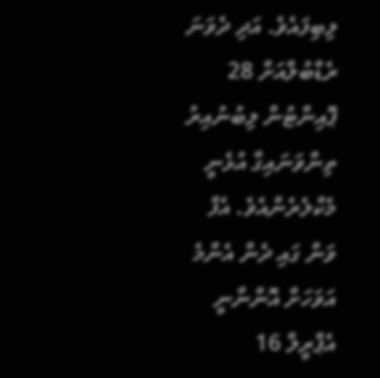ލިބިފައެވެ. އަދި ދެވަނަ ރެޑްބުލްއަށް 28 ޕޮއިންޓުން ލިބުނުއިރު ތިންވަނައިގާ އުޅެނީ މެކްލެރެންއެވެ. އެފް ވަން ގައި ދެން އެންމެ އަވަހަށް އޮންނާނީ އެޕްރީލް 16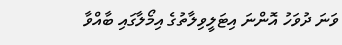ވަނަ ދުވަހު އޮންނަ އިޓަލީވިލާތުގެ އިމޯލާގައި ބާއްވާ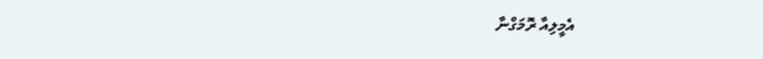އެމީލިއާ ރޮމަގްނާ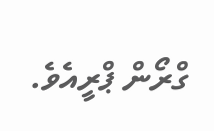ގްރޯން ޕްރީއެވެ.